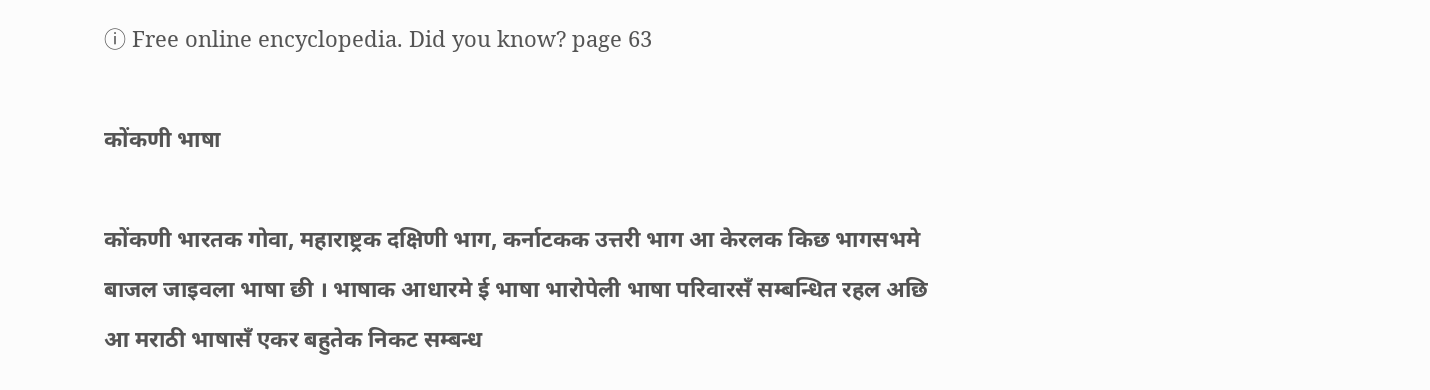ⓘ Free online encyclopedia. Did you know? page 63

कोंकणी भाषा

कोंकणी भारतक गोवा, महाराष्ट्रक दक्षिणी भाग, कर्नाटकक उत्तरी भाग आ केरलक किछ भागसभमे बाजल जाइवला भाषा छी । भाषाक आधारमे ई भाषा भारोपेली भाषा परिवारसँ सम्बन्धित रहल अछि आ मराठी भाषासँ एकर बहुतेक निकट सम्बन्ध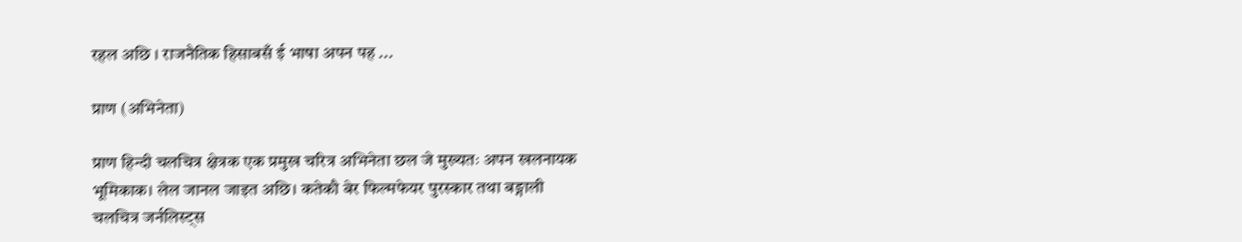रहल अछि । राजनैतिक हिसाबसँ ई भाषा अपन पह ...

प्राण (अभिनेता)

प्राण हिन्दी चलचित्र क्षेत्रक एक प्रमुख चरित्र अभिनेता छल जे मुख्यतः अपन खलनायक भूमिकाक। लेल जानल जाइत अछि। कतेकौ बेर फिल्मफेयर पुरस्कार तथा बङ्गाली चलचित्र जर्नलिस्ट्स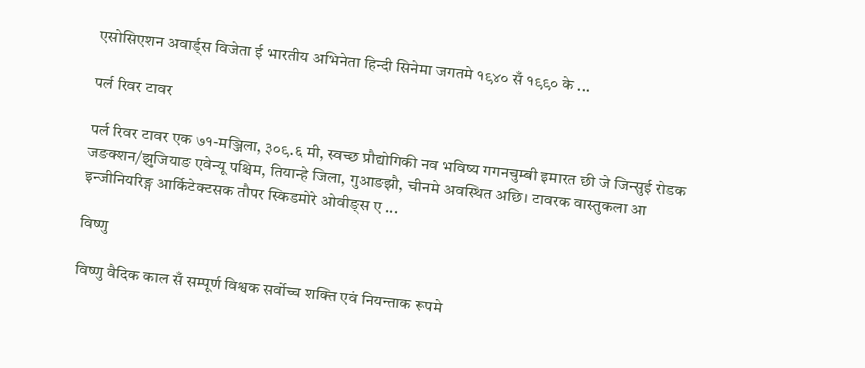एसोसिएशन अवार्ड्स विजेता ई भारतीय अभिनेता हिन्दी सिनेमा जगतमे १९४० सँ १९९० के ...

पर्ल रिवर टावर

पर्ल रिवर टावर एक ७१-मञ्जिला, ३०९.६ मी, स्वच्छ प्रौद्योगिकी नव भविष्य गगनचुम्बी इमारत छी जे जिन्सुई रोडक जङक्शन/झुजियाङ एवेन्यू पश्चिम, तियान्हे जिला, गुआङझौ, चीनमे अवस्थित अछि। टावरक वास्तुकला आ इन्जीनियरिङ्ग आर्किटेक्टसक तौपर स्किडमोरे ओवीङ्स ए ...

विष्णु

विष्णु वैदिक काल सँ सम्पूर्ण विश्वक सर्वोच्च शक्ति एवं नियन्ताक रूपमे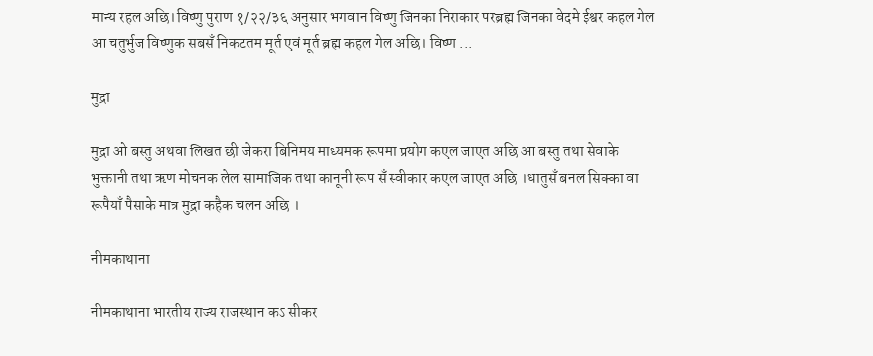मान्य रहल अछि।विष्णु पुराण १/२२/३६ अनुसार भगवान विष्णु जिनका निराकार परब्रह्म जिनका वेदमे ईश्वर कहल गेल आ चतुर्भुज विष्णुक सबसँ निकटतम मूर्त एवं मूर्त ब्रह्म कहल गेल अछि। विष्ण ...

मुद्रा

मुद्रा ओ बस्तु अथवा लिखत छी जेकरा बिनिमय माध्यमक रूपमा प्रयोग कएल जाएत अछि आ बस्तु तथा सेवाके भुक्तानी तथा ऋण मोचनक लेल सामाजिक तथा कानूनी रूप सँ स्वीकार कएल जाएत अछि ।धातुसँ बनल सिक्का वा रूपैयाँ पैसाके मात्र मुद्रा कहैक चलन अछि ।

नीमकाथाना

नीमकाथाना भारतीय राज्य राजस्थान कऽ सीकर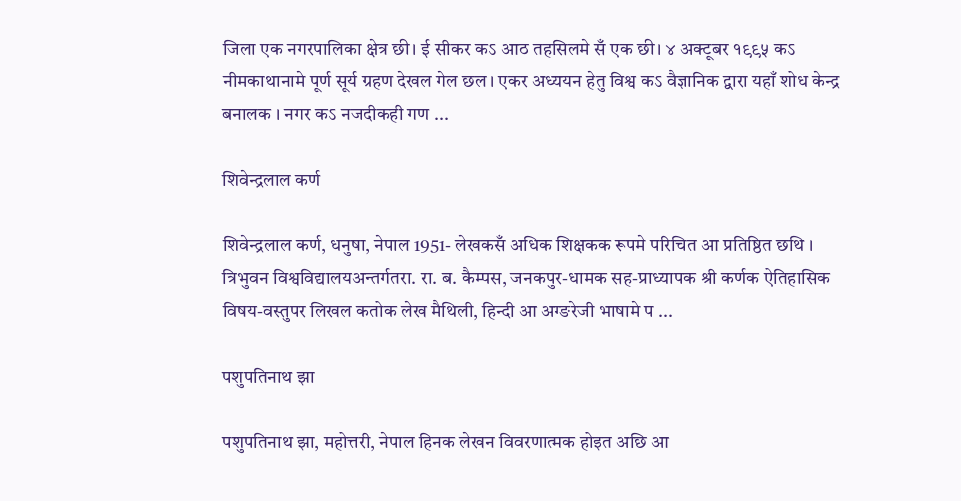जिला एक नगरपालिका क्षेत्र छी। ई सीकर कऽ आठ तहसिलमे सँ एक छी। ४ अक्टूबर १९९५ कऽ नीमकाथानामे पूर्ण सूर्य ग्रहण देखल गेल छल। एकर अध्ययन हेतु विश्व कऽ वैज्ञानिक द्वारा यहाँ शोध केन्द्र बनालक । नगर कऽ नजदीकही गण ...

शिवेन्द्रलाल कर्ण

शिवेन्द्रलाल कर्ण, धनुषा, नेपाल 1951- लेखकसँ अधिक शिक्षकक रूपमे परिचित आ प्रतिष्ठित छथि । त्रिभुवन विश्वविद्यालयअन्तर्गतरा. रा. ब. कैम्पस, जनकपुर-धामक सह-प्राध्यापक श्री कर्णक ऐतिहासिक विषय-वस्तुपर लिखल कतोक लेख मैथिली, हिन्दी आ अग्ङरेजी भाषामे प ...

पशुपतिनाथ झा

पशुपतिनाथ झा, महोत्तरी, नेपाल हिनक लेखन विवरणात्मक होइत अछि आ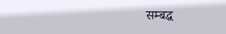सम्बद्ध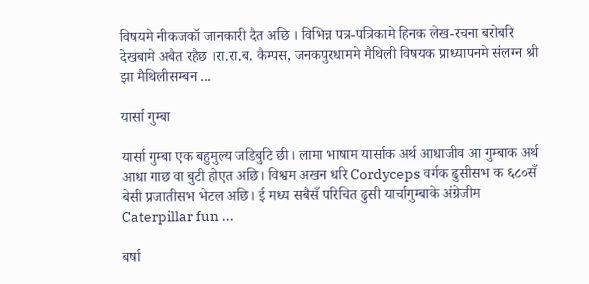विषयमे नीकजकॉ जानकारी दैत अछि । विभिन्न पत्र-पत्रिकामे हिनक लेख-रचना बरोबरि देखबामे अबैत रहैछ ।रा.रा.ब. कैम्पस, जनकपुरधाममे मैथिली विषयक प्राध्यापनमे संलग्न श्री झा मैथिलीसम्बन ...

यार्सा गुम्बा

यार्सा गुम्बा एक बहुमुल्य जडिबुटि छी। लामा भाषाम यार्साक अर्थ आधाजीव आ गुम्बाक अर्थ आधा गाछ वा बुटी होएत अछि। विश्वम अखन धरि Cordyceps वर्गक ढुसीसभ क ६८०सँ बेसी प्रजातीसभ भेटल अछि। ई मध्य सबैसँ परिचित ढुसी यार्चागुम्बाके अंग्रेजीम Caterpillar fun ...

बर्षा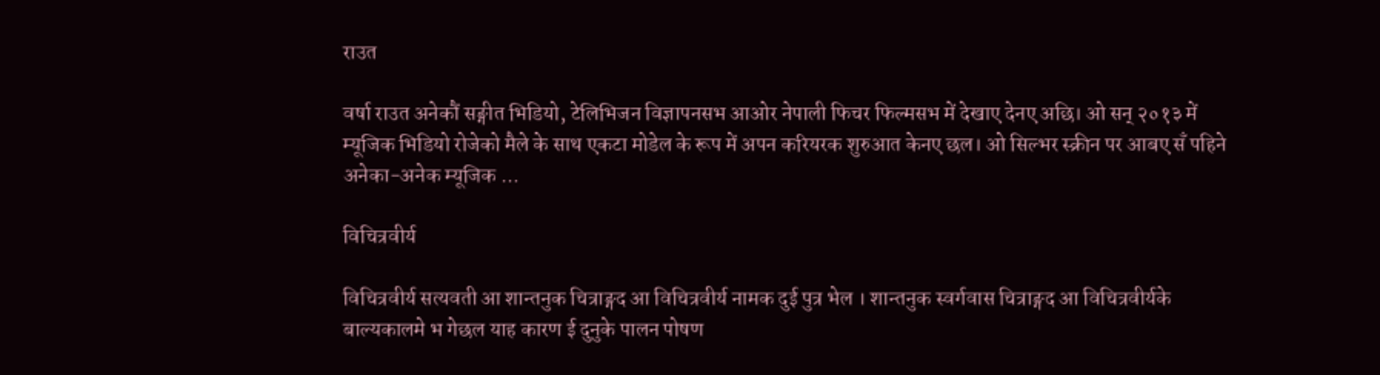राउत

वर्षा राउत अनेकौं सङ्गीत भिडियो, टेलिभिजन विज्ञापनसभ आओर नेपाली फिचर फिल्मसभ में देखाए देनए अछि। ओ सन् २०१३ में म्यूजिक भिडियो रोजेको मैले के साथ एकटा मोडेल के रूप में अपन करियरक शुरुआत केनए छल। ओ सिल्भर स्क्रीन पर आबए सँ पहिने अनेका-अनेक म्यूजिक ...

विचित्रवीर्य

विचित्रवीर्य सत्यवती आ शान्तनुक चित्राङ्गद आ विचित्रवीर्य नामक दुई पुत्र भेल । शान्तनुक स्वर्गवास चित्राङ्गद आ विचित्रवीर्यके बाल्यकालमे भ गेछल याह कारण ई दुनुके पालन पोषण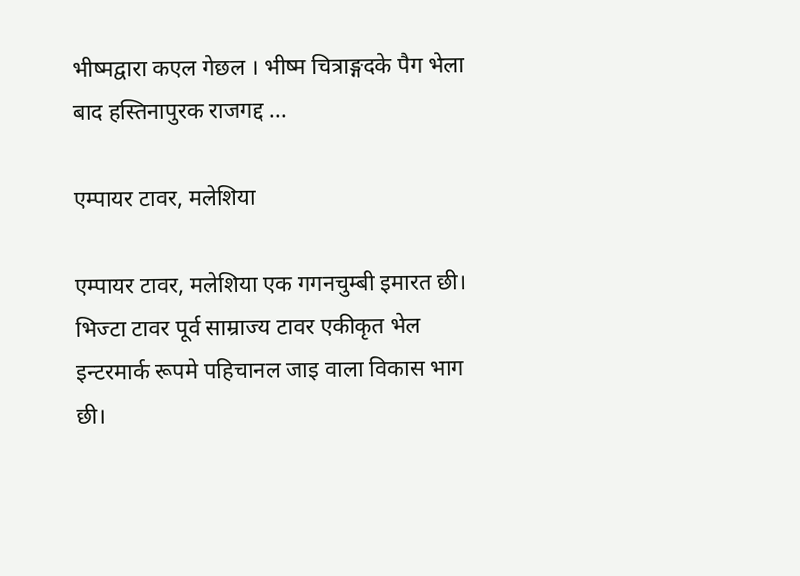भीष्मद्वारा कएल गेछल । भीष्म चित्राङ्गदके पैग भेला बाद हस्तिनापुरक राजगद्द ...

एम्पायर टावर, मलेशिया

एम्पायर टावर, मलेशिया एक गगनचुम्बी इमारत छी। भिज्टा टावर पूर्व साम्राज्य टावर एकीकृत भेल इन्टरमार्क रूपमे पहिचानल जाइ वाला विकास भाग छी।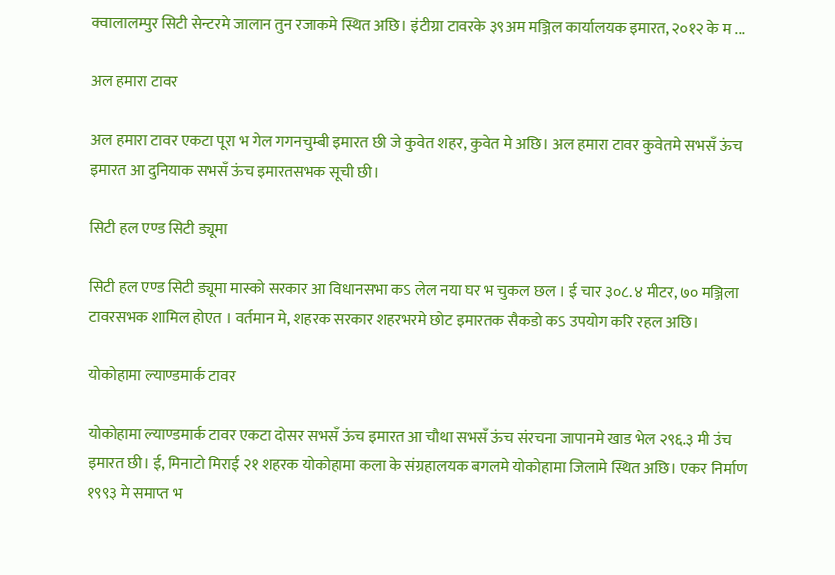क्वालालम्पुर सिटी सेन्टरमे जालान तुन रजाकमे स्थित अछि। इंटीग्रा टावरके ३९अम मञ्जिल कार्यालयक इमारत, २०१२ के म ...

अल हमारा टावर

अल हमारा टावर एकटा पूरा भ गेल गगनचुम्बी इमारत छी जे कुवेत शहर, कुवेत मे अछि। अल हमारा टावर कुवेतमे सभसँ ऊंच इमारत आ दुनियाक सभसँ ऊंच इमारतसभक सूची छी।

सिटी हल एण्ड सिटी ड्यूमा

सिटी हल एण्ड सिटी ड्यूमा मास्को सरकार आ विधानसभा कऽ लेल नया घर भ चुकल छल । ई चार ३०८.४ मीटर, ७० मञ्जिला टावरसभक शामिल होएत । वर्तमान मे, शहरक सरकार शहरभरमे छोट इमारतक सैकडो कऽ उपयोग करि रहल अछि।

योकोहामा ल्याण्डमार्क टावर

योकोहामा ल्याण्डमार्क टावर एकटा दोसर सभसँ ऊंच इमारत आ चौथा सभसँ ऊंच संरचना जापानमे खाड भेल २९६.३ मी उंच इमारत छी। ई, मिनाटो मिराई २१ शहरक योकोहामा कला के संग्रहालयक बगलमे योकोहामा जिलामे स्थित अछि। एकर निर्माण १९९३ मे समाप्त भ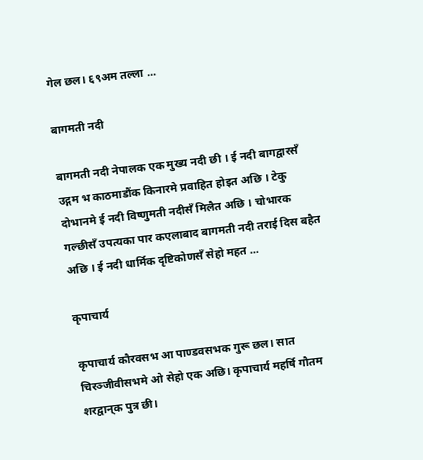गेल छल। ६९अम तल्ला ...

बागमती नदी

बागमती नदी नेपालक एक मुख्य नदी छी । ई नदी बागद्वारसँ उद्गम भ काठमाडौंक किनारमे प्रवाहित होइत अछि । टेकु दोभानमे ई नदी विष्णुमती नदीसँ मिलैत अछि । चोभारक गल्छीसँ उपत्यका पार कएलाबाद बागमती नदी तराई दिस बहैत अछि । ई नदी धार्मिक दृष्टिकोणसँ सेहो महत ...

कृपाचार्य

कृपाचार्य कौरवसभ आ पाण्डवसभक गुरू छल। सात चिरञ्जीवीसभमे ओ सेहो एक अछि। कृपाचार्य महर्षि गौतम शरद्वान्‌क पुत्र छी।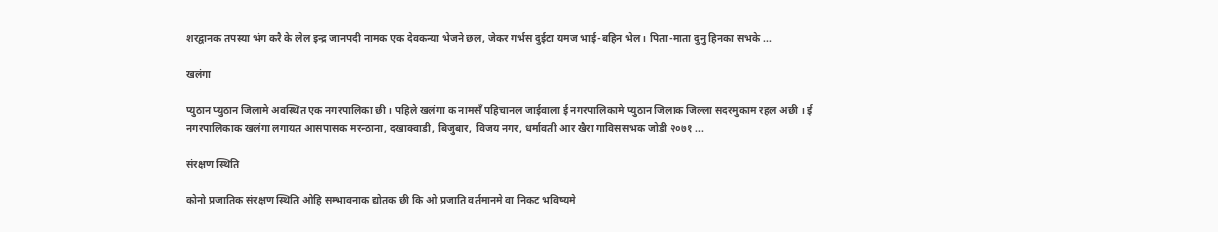शरद्वानक तपस्या भंग करै के लेल इन्द्र जानपदी नामक एक देवकन्या भेजने छल, जेकर गर्भस दुईटा यमज भाई-बहिन भेल। पिता-माता दुनु हिनका सभके ...

खलंगा

प्युठान प्युठान जिलामे अवस्थित एक नगरपालिका छी । पहिले खलंगा क नामसँ पहिचानल जाईवाला ई नगरपालिकामे प्युठान जिलाक जिल्ला सदरमुकाम रहल अछी । ई नगरपालिकाक खलंगा लगायत आसपासक मरन्ठाना, दखाक्वाडी, बिजुबार, विजय नगर, धर्मावती आर खैरा गाविससभक जोडी २०७१ ...

संरक्षण स्थिति

कोनो प्रजातिक संरक्षण स्थिति ओहि सम्भावनाक द्योतक छी कि ओ प्रजाति वर्तमानमे वा निकट भविष्यमे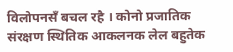विलोपनसँ बचल रहै । कोनो प्रजातिक संरक्षण स्थितिक आकलनक लेल बहुतेक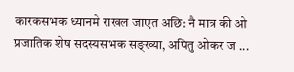कारकसभक ध्यानमे राखल जाएत अछि: नै मात्र की ओ प्रजातिक शेष सदस्यसभक सङ्ख्या, अपितु ओकर ज ...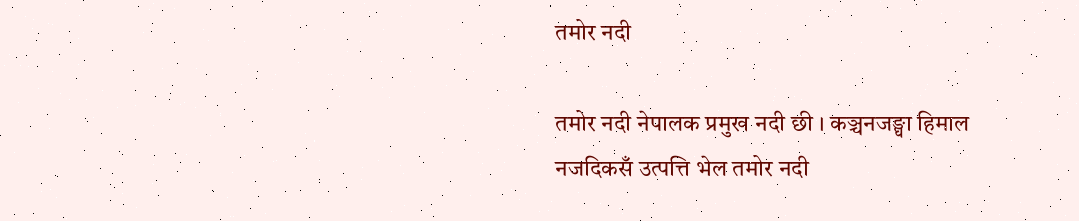तमोर नदी

तमोर नदी नेपालक प्रमुख नदी छी । कञ्चनजङ्घा हिमाल नजदिकसँ उत्पत्ति भेल तमोर नदी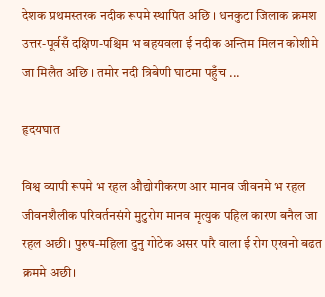देशक प्रथमस्तरक नदीक रूपमे स्थापित अछि । धनकुटा जिलाक क्रमश उत्तर-पूर्वसँ दक्षिण-पश्चिम भ बहयवला ई नदीक अन्तिम मिलन कोशीमे जा मिलैत अछि । तमोर नदी त्रिबेणी घाटमा पहुँच ...

हृदयघात

विश्व व्यापी रूपमे भ रहल औद्योगीकरण आर मानव जीवनमे भ रहल जीवनशैलीक परिवर्तनसंगे मुटुरोग मानव मृत्युक पहिल कारण बनैल जा रहल अछी। पुरुष-महिला दुनु गोटेक असर पारै वाला ई रोग एखनो बढत क्रममे अछी।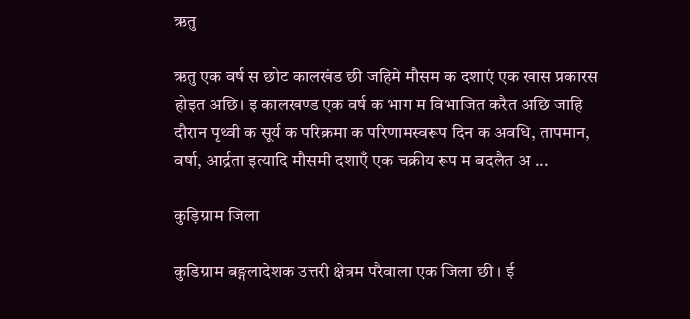ऋतु

ऋतु एक वर्ष स छोट कालखंड छी जहिमे मौसम क दशाएं एक खास प्रकारस होइत अछि। इ कालखण्ड एक वर्ष क भाग म विभाजित करैत अछि जाहि दौरान पृथ्वी क सूर्य क परिक्रमा क परिणामस्वरूप दिन क अवधि, तापमान, वर्षा, आर्द्रता इत्यादि मौसमी दशाएँ एक चक्रीय रूप म बदलैत अ ...

कुड़िग्राम जिला

कुडिग्राम बङ्गलादेशक उत्तरी क्षेत्रम परैवाला एक जिला छी । ई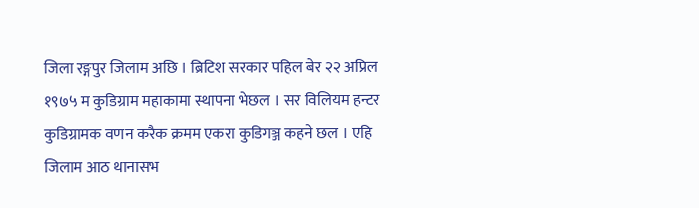जिला रङ्गपुर जिलाम अछि । ब्रिटिश सरकार पहिल बेर २२ अप्रिल १९७५ म कुडिग्राम महाकामा स्थापना भेछल । सर विलियम हन्टर कुडिग्रामक वणन करैक क्रमम एकरा कुडिगञ्ज कहने छल । एहि जिलाम आठ थानासभ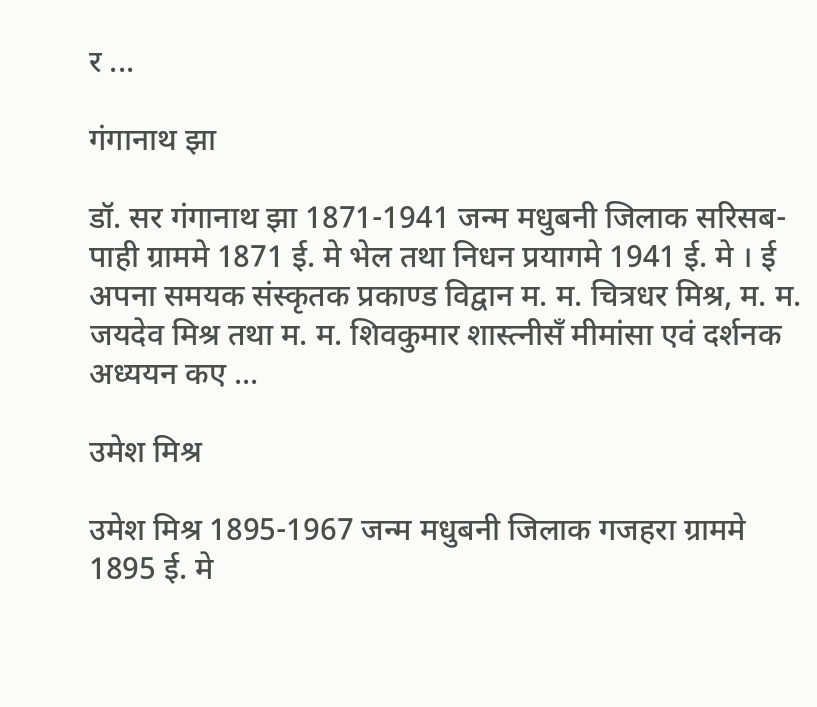र ...

गंगानाथ झा

डॉ. सर गंगानाथ झा 1871-1941 जन्म मधुबनी जिलाक सरिसब-पाही ग्राममे 1871 ई. मे भेल तथा निधन प्रयागमे 1941 ई. मे । ई अपना समयक संस्कृतक प्रकाण्ड विद्वान म. म. चित्रधर मिश्र, म. म. जयदेव मिश्र तथा म. म. शिवकुमार शास्त्नीसँ मीमांसा एवं दर्शनक अध्ययन कए ...

उमेश मिश्र

उमेश मिश्र 1895-1967 जन्म मधुबनी जिलाक गजहरा ग्राममे 1895 ई. मे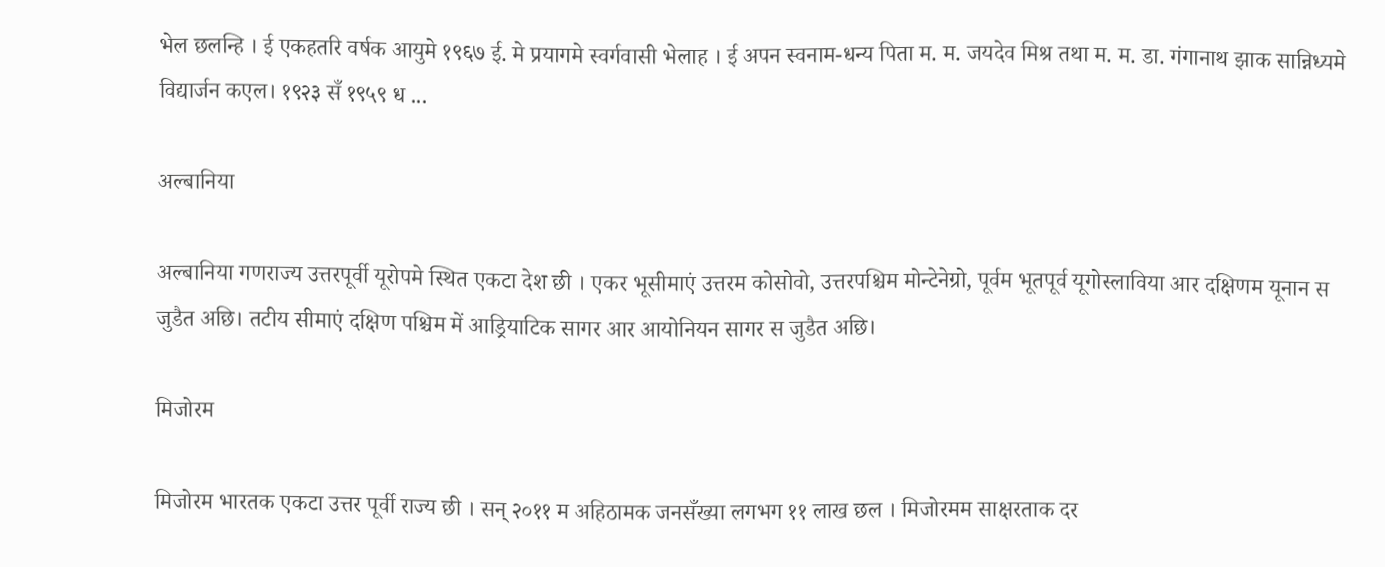भेल छलन्हि । ई एकहतरि वर्षक आयुमे १९६७ ई. मे प्रयागमे स्वर्गवासी भेलाह । ई अपन स्वनाम-धन्य पिता म. म. जयदेव मिश्र तथा म. म. डा. गंगानाथ झाक सान्निध्यमे विद्यार्जन कएल। १९२३ सँ १९५९ ध ...

अल्बानिया

अल्बानिया गणराज्य उत्तरपूर्वी यूरोपमे स्थित एकटा देश छी । एकर भूसीमाएं उत्तरम कोसोवो, उत्तरपश्चिम मोन्टेनेग्रो, पूर्वम भूतपूर्व यूगोस्लाविया आर दक्षिणम यूनान स जुडैत अछि। तटीय सीमाएं दक्षिण पश्चिम में आड्रियाटिक सागर आर आयोनियन सागर स जुडैत अछि।

मिजोरम

मिजोरम भारतक एकटा उत्तर पूर्वी राज्य छी । सन् २०११ म अहिठामक जनसँख्या लगभग ११ लाख छल । मिजोरमम साक्षरताक दर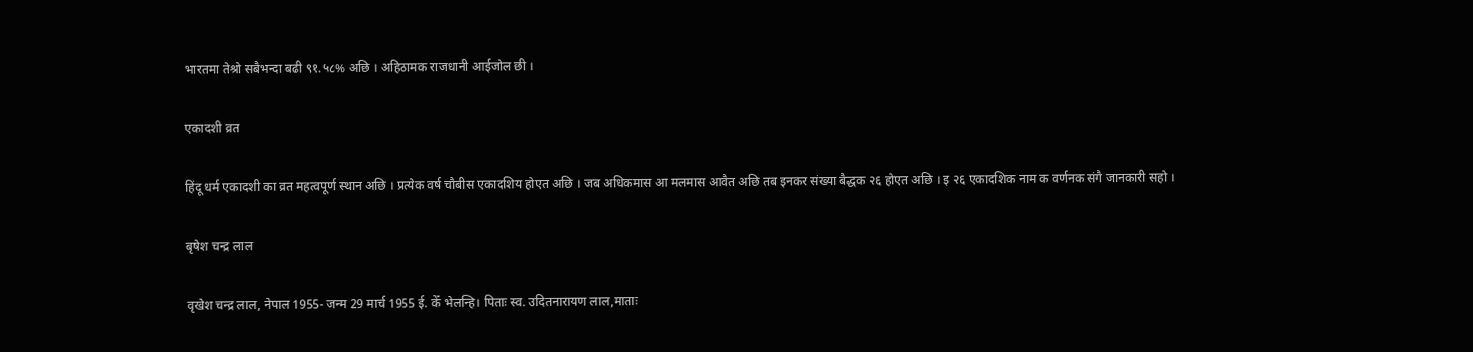भारतमा तेश्रो सबैभन्दा बढी ९१.५८% अछि । अहिठामक राजधानी आईजोल छी ।

एकादशी व्रत

हिंदू धर्म एकादशी का व्रत महत्वपूर्ण स्थान अछि । प्रत्येक वर्ष चौबीस एकादशिय होएत अछि । जब अधिकमास आ मलमास आवैत अछि तब इनकर संख्या बैद्धक २६ होएत अछि । इ २६ एकादशिक नाम क वर्णनक संगै जानकारी सहो ।

बृषेश चन्द्र लाल

वृखेश चन्द्र लाल, नेपाल 1955- जन्म 29 मार्च 1955 ई. केँ भेलन्हि। पिताः स्व. उदितनारायण लाल,माताः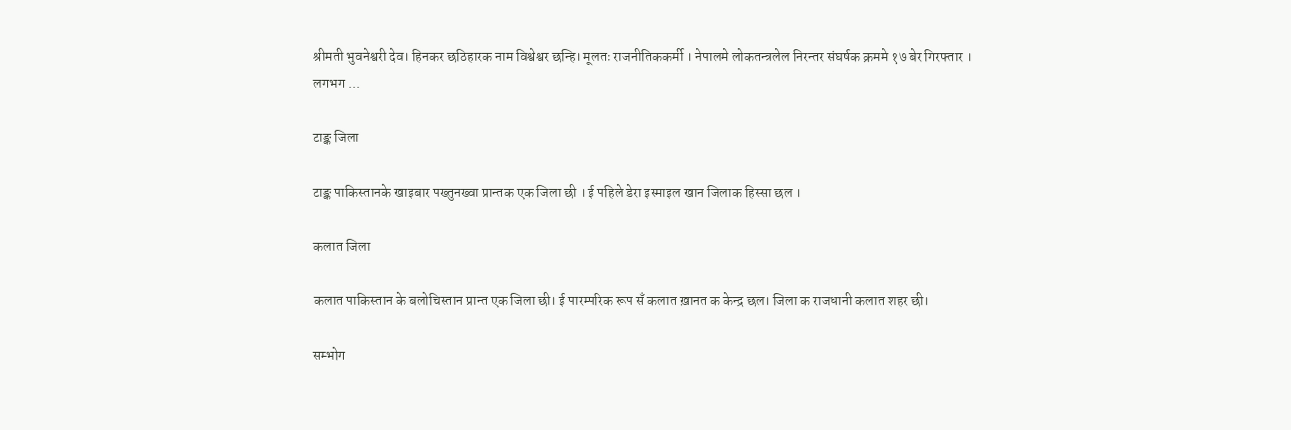श्रीमती भुवनेश्वरी देव। हिनकर छठिहारक नाम विश्वेश्वर छन्हि। मूलतः राजनीतिककर्मी । नेपालमे लोकतन्त्रलेल निरन्तर संघर्षक क्रममे १७ बेर गिरफ्तार । लगभग ...

टाङ्क जिला

टाङ्क पाकिस्तानके खाइबार पख्तुनख्वा प्रान्तक एक जिला छी । ई पहिले डेरा इस्माइल खान जिलाक हिस्सा छल ।

कलात जिला

कलात पाकिस्तान के बलोचिस्तान प्रान्त एक जिला छी। ई पारम्परिक रूप सँ कलात ख़ानत क केन्द्र छल। जिला क राजधानी कलात शहर छी।

सम्भोग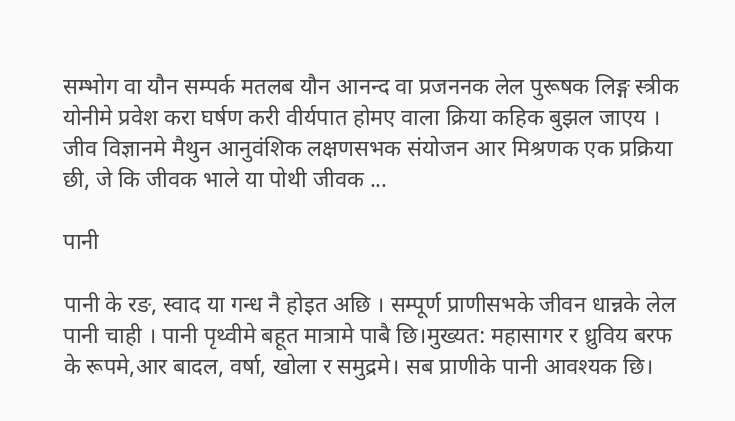सम्भोग वा यौन सम्पर्क मतलब यौन आनन्द वा प्रजननक लेल पुरूषक लिङ्ग स्त्रीक योनीमे प्रवेश करा घर्षण करी वीर्यपात होमए वाला क्रिया कहिक बुझल जाएय । जीव विज्ञानमे मैथुन आनुवंशिक लक्षणसभक संयोजन आर मिश्रणक एक प्रक्रिया छी, जे कि जीवक भाले या पोथी जीवक ...

पानी

पानी के रङ, स्वाद या गन्ध नै होइत अछि । सम्पूर्ण प्राणीसभके जीवन धान्नके लेल पानी चाही । पानी पृथ्वीमे बहूत मात्रामे पाबै छि।मुख्यत: महासागर र ध्रुविय बरफ के रूपमे,आर बादल, वर्षा, खोला र समुद्रमे। सब प्राणीके पानी आवश्यक छि।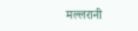मल्लरानी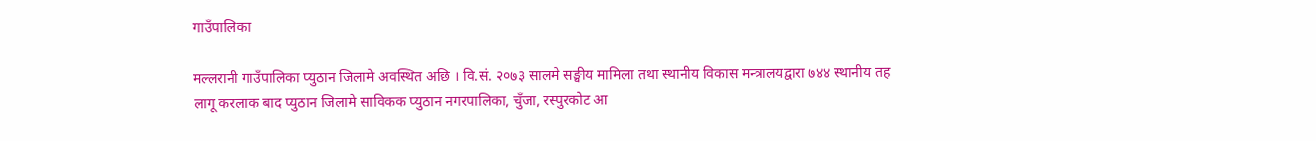गाउँपालिका

मल्लरानी गाउँपालिका प्युठान जिलामे अवस्थित अछि । वि.सं. २०७३ सालमे सङ्घीय मामिला तथा स्थानीय विकास मन्त्रालयद्वारा ७४४ स्थानीय तह लागू करलाक बाद प्युठान जिलामे साविकक प्युठान नगरपालिका, चुँजा, रस्पुरकोट आ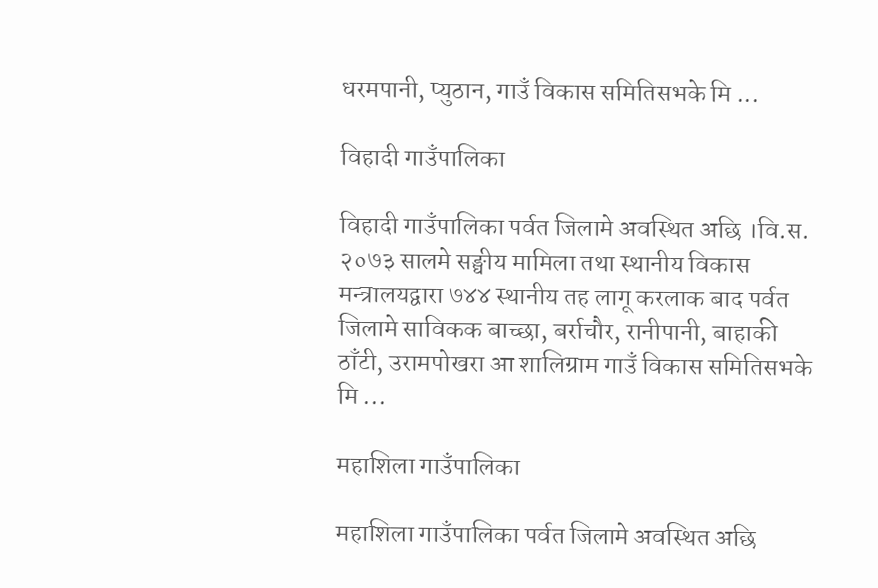धरमपानी, प्युठान, गाउँ विकास समितिसभके मि ...

विहादी गाउँपालिका

विहादी गाउँपालिका पर्वत जिलामे अवस्थित अछि ।वि.स. २०७३ सालमे सङ्घीय मामिला तथा स्थानीय विकास मन्त्रालयद्वारा ७४४ स्थानीय तह लागू करलाक बाद पर्वत जिलामे साविकक बाच्छा, बर्राचौर, रानीपानी, बाहाकी ठाँटी, उरामपोखरा आ शालिग्राम गाउँ विकास समितिसभके मि ...

महाशिला गाउँपालिका

महाशिला गाउँपालिका पर्वत जिलामे अवस्थित अछि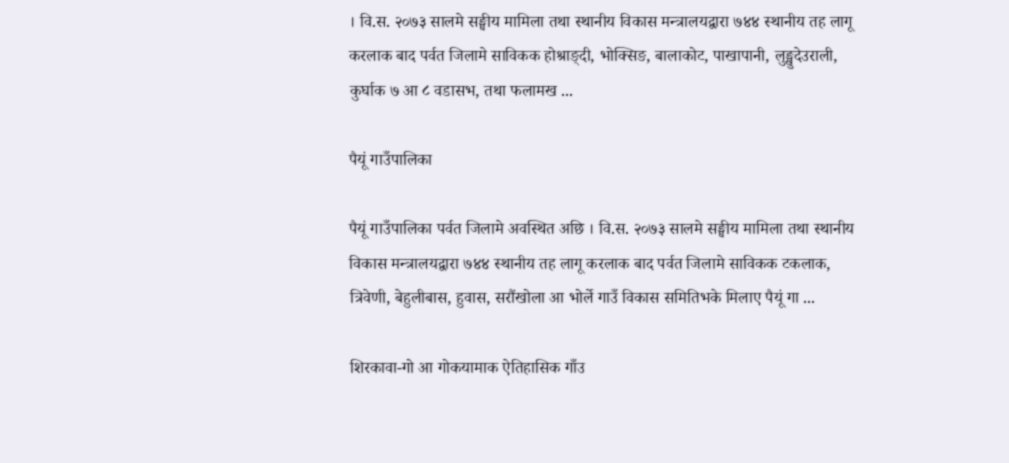। वि.स. २०७३ सालमे सङ्घीय मामिला तथा स्थानीय विकास मन्त्रालयद्वारा ७४४ स्थानीय तह लागू करलाक बाद पर्वत जिलामे साविकक होश्राङ्दी, भोक्सिङ, बालाकोट, पाखापानी, लुङ्खुदेउराली, कुर्घाक ७ आ ८ वडासभ, तथा फलामख ...

पैयूं गाउँपालिका

पैयूं गाउँपालिका पर्वत जिलामे अवस्थित अछि । वि.स. २०७३ सालमे सङ्घीय मामिला तथा स्थानीय विकास मन्त्रालयद्वारा ७४४ स्थानीय तह लागू करलाक बाद पर्वत जिलामे साविकक टकलाक, त्रिवेणी, बेहुलीबास, हुवास, सरौंखोला आ भोर्ले गाउँ विकास समितिभके मिलाए पैयूं गा ...

शिरकावा-गो आ गोकयामाक ऐतिहासिक गाँउ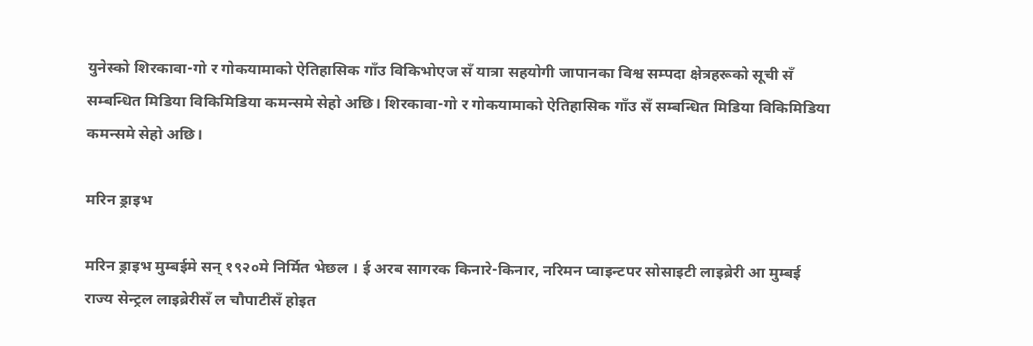युनेस्को शिरकावा-गो र गोकयामाको ऐतिहासिक गाँउ विकिभोएज सँ यात्रा सहयोगी जापानका विश्व सम्पदा क्षेत्रहरूको सूची सँ सम्बन्धित मिडिया विकिमिडिया कमन्समे सेहो अछि। शिरकावा-गो र गोकयामाको ऐतिहासिक गाँउ सँ सम्बन्धित मिडिया विकिमिडिया कमन्समे सेहो अछि।

मरिन ड्राइभ

मरिन ड्राइभ मुम्बईमे सन् १९२०मे निर्मित भेछल । ई अरब सागरक किनारे-किनार, नरिमन प्वाइन्टपर सोसाइटी लाइब्रेरी आ मुम्बई राज्य सेन्ट्रल लाइब्रेरीसँ ल चौपाटीसँ होइत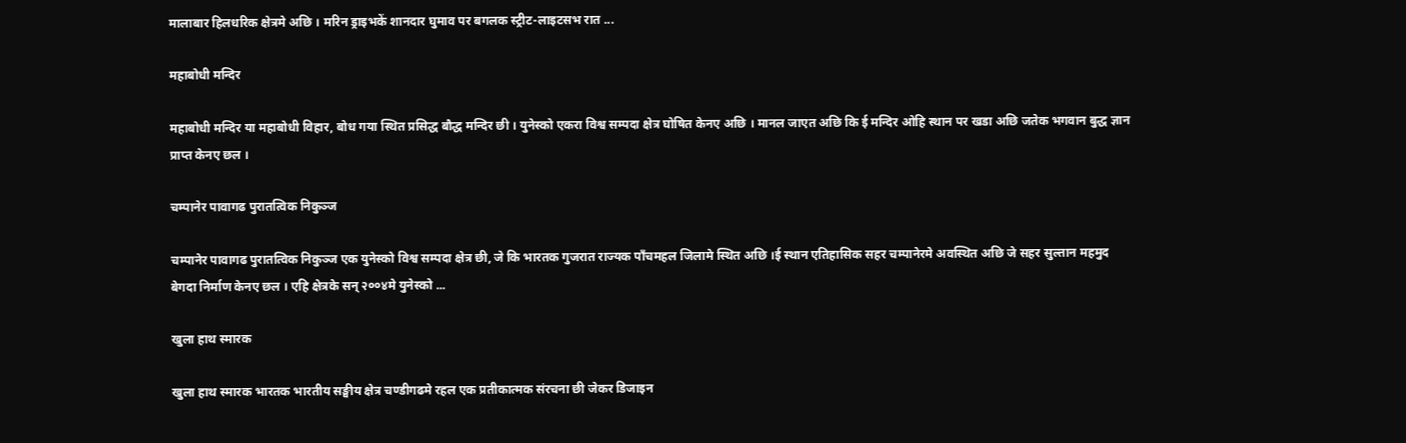मालाबार हिलधरिक क्षेत्रमे अछि । मरिन ड्राइभकें शानदार घुमाव पर बगलक स्ट्रीट-लाइटसभ रात ...

महाबोधी मन्दिर

महाबोधी मन्दिर या महाबोधी विहार, बोध गया स्थित प्रसिद्ध बौद्ध मन्दिर छी । युनेस्को एकरा विश्व सम्पदा क्षेत्र घोषित केनए अछि । मानल जाएत अछि कि ई मन्दिर ओहि स्थान पर खडा अछि जतेक भगवान बुद्ध ज्ञान प्राप्त केनए छल ।

चम्पानेर पावागढ पुरातत्विक निकुञ्ज

चम्पानेर पावागढ पुरातत्विक निकुञ्ज एक युनेस्को विश्व सम्पदा क्षेत्र छी, जे कि भारतक गुजरात राज्यक पाँचमहल जिलामे स्थित अछि ।ई स्थान एतिहासिक सहर चम्पानेरमे अवस्थित अछि जे सहर सुल्तान महमुद बेगदा निर्माण केनए छल । एहि क्षेत्रके सन् २००४मे युनेस्को ...

खुला हाथ स्मारक

खुला हाथ स्मारक भारतक भारतीय सङ्घीय क्षेत्र चण्डीगढमे रहल एक प्रतीकात्मक संरचना छी जेकर डिजाइन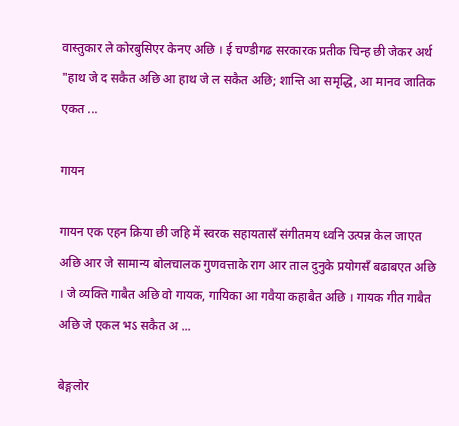वास्तुकार ले कोरबुसिएर केनए अछि । ई चण्डीगढ सरकारक प्रतीक चिन्ह छी जेकर अर्थ "हाथ जे द सकैत अछि आ हाथ जे ल सकैत अछि; शान्ति आ समृद्धि, आ मानव जातिक एकत ...

गायन

गायन एक एहन क्रिया छी जहि में स्वरक सहायतासँ संगीतमय ध्वनि उत्पन्न केल जाएत अछि आर जे सामान्य बोलचालक गुणवत्ताके राग आर ताल दुनुके प्रयोगसँ बढाबएत अछि । जे व्यक्ति गाबैत अछि वो गायक, गायिका आ गवैया कहाबैत अछि । गायक गीत गाबैत अछि जे एकल भऽ सकैत अ ...

बेङ्गलोर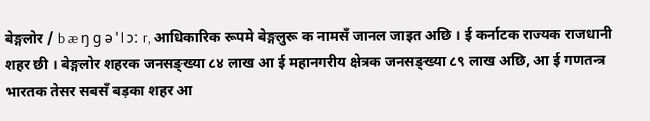बेङ्गलोर / b æ ŋ ɡ ə ˈ l ɔː r, आधिकारिक रूपमे बेङ्गलुरू क नामसँ जानल जाइत अछि । ई कर्नाटक राज्यक राजधानी शहर छी । बेङ्गलोर शहरक जनसङ्ख्या ८४ लाख आ ई महानगरीय क्षेत्रक जनसङ्ख्या ८९ लाख अछि, आ ई गणतन्त्र भारतक तेसर सबसँ बड़का शहर आ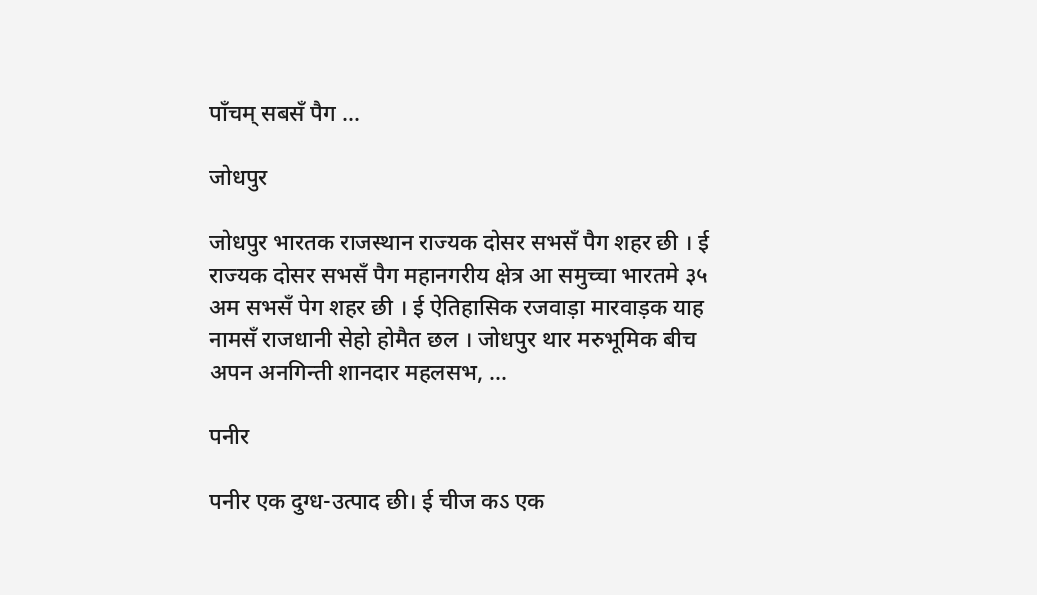पाँचम् सबसँ पैग ...

जोधपुर

जोधपुर भारतक राजस्थान राज्यक दोसर सभसँ पैग शहर छी । ई राज्यक दोसर सभसँ पैग महानगरीय क्षेत्र आ समुच्चा भारतमे ३५ अम सभसँ पेग शहर छी । ई ऐतिहासिक रजवाड़ा मारवाड़क याह नामसँ राजधानी सेहो होमैत छल । जोधपुर थार मरुभूमिक बीच अपन अनगिन्ती शानदार महलसभ, ...

पनीर

पनीर एक दुग्ध-उत्पाद छी। ई चीज कऽ एक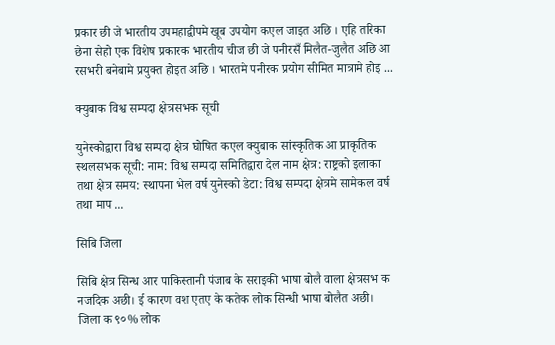प्रकार छी जे भारतीय उपमहाद्वीपमे खूब उपयोग कएल जाइत अछि । एहि तरिका छेना सेहो एक विशेष प्रकारक भारतीय चीज छी जे पनीरसँ मिलैत-जुलैत अछि आ रसभरी बनेबामे प्रयुक्त होइत अछि । भारतमे पनीरक प्रयोग सीमित मात्रामे होइ ...

क्युबाक विश्व सम्पदा क्षेत्रसभक सूची

युनेस्कोद्वारा विश्व सम्पदा क्षेत्र घोषित कएल क्युबाक सांस्‍कृतिक आ प्राकृतिक स्थलसभक सूची: नाम: विश्व सम्पदा समितिद्वारा देल नाम क्षेत्र: राष्ट्रको इलाका तथा क्षेत्र समय: स्थापना भेल वर्ष युनेस्को डेटा: विश्व सम्पदा क्षेत्रमे सामेकल वर्ष तथा माप ...

सिबि जिला

सिबि क्षेत्र सिन्ध आर पाकिस्तानी पंजाब के सराइकी भाषा बोलै वाला क्षेत्रसभ क नजदिक अछी। ई कारण वश एतए के कतेक लोक सिन्धी भाषा बोलैत अछी। जिला क ९०% लोक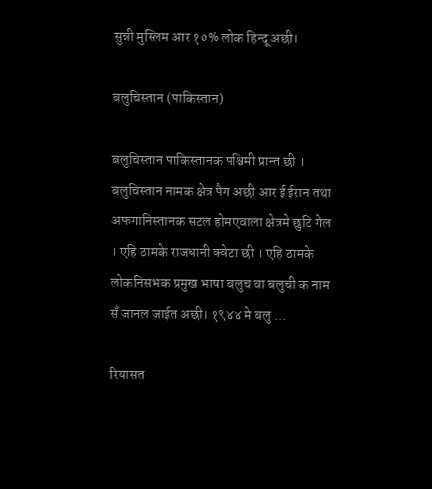सुन्नी मुस्लिम आर १०% लोक हिन्दू अछी।

बलुचिस्तान (पाकिस्तान)

बलुचिस्तान पाकिस्तानक पश्चिमी प्रान्त छी । बलुचिस्तान नामक क्षेत्र पैग अछी आर ई ईरान तथा अफगानिस्तानक सटल होमएवाला क्षेत्रमे छुटि गेल । एहि ठामके राजधानी क्वेटा छी । एहि ठामके लोकनिसभक प्रमुख भाषा बलुच वा बलुची क नाम सँ जानल जाईत अछी। १९४४ मे बलु ...

रियासत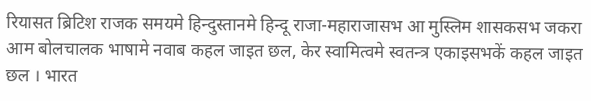रियासत ब्रिटिश राजक समयमे हिन्दुस्तानमे हिन्दू राजा-महाराजासभ आ मुस्लिम शासकसभ जकरा आम बोलचालक भाषामे नवाब कहल जाइत छल, केर स्वामित्वमे स्वतन्त्र एकाइसभकें कहल जाइत छल । भारत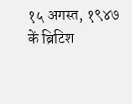१५ अगस्त, १९४७ कें ब्रिटिश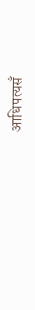आधिपत्यसँ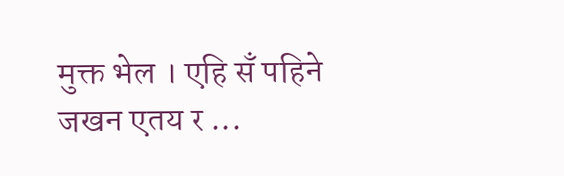मुक्त भेल । एहि सँ पहिने जखन एतय र ...